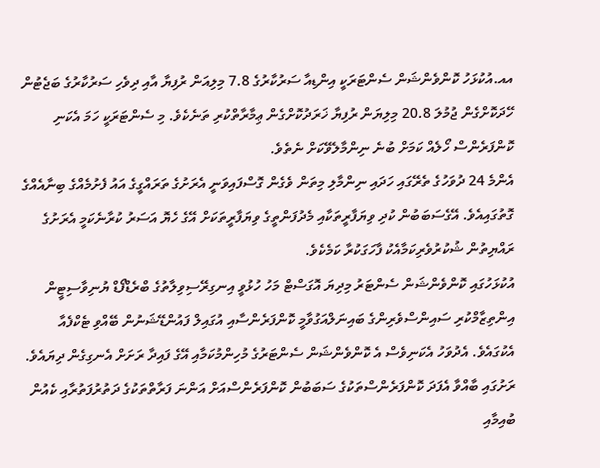އއ.އުކުޅަހު ކޮންވެންޝަން ސެންޓަރަކީ އިންޑިއާ ސަރުކާރުގެ 7.8 މިލިއަން ރުފިޔާ އާއި ދިވެހި ސަރުކާރުގެ ބަޖެޓުން ހޭދަކޮށްގެން ޖުމުލަ 20.8 މިލިޔަން ރުފިޔާ ޚަރަދުކޮށްގެން ޢިމާރާތްކުރި ތަނެކެވެ. މި ސެންޓަރަކީ ހަމަ އެކަނި ކޮންފަރެންސް ހޯލެއް ކަމަށް ބުނެ ނިންމާލެވޭކަށް ނެތެވެ.
އެންމެ 24 ދުވަހުގެ ތެރޭގައި ހަދައި ނިންމާލި މިތަން ވެގެން ގޮސްފައިވަނީ އެރަށުގެ ތަރައްގީގެ އައު ފެށުމެއްގެ ބިނާއެއްގެ ގޮތުގައިއެވެ. އޭގެސަބަބުން ކުދި ވިޔަފާރީތަކާއި މެދުފަންތީގެ ވިޔަފާރީތަކަށް އޭގެ ހެޔޮ އަސަރު ކުރާނެކަމީ އެރަށުގެ ރައްޔިތުން ޝުކުރުވެރިކަމާއެކު ފާހަގަކުރާ ކަމެކެވެ.
އުކުޅަހުގައި ކޮންވެންޝަން ސެންޓަރު މިދިޔަ އޮގަސްޓް މަހު ހުޅުވީ އިނގިރޭސިވިލާތުގެ ބްރެޑްފޯޑް ޔުނިވާސިޓީން އިންތިޒާމްކުރި ސައިންސްވެރިންގެ ބައިނަލްއަގުވާމީ ކޮންފަރެންސާއި އުގައިލް ފައުންޑޭޝަނުން ބޭއްވި ޓެކްފެއާ އެކުގައެވެ. އެދުވަހު އެކަނިވެސް އެ ކޮންވެންޝަން ސެންޓަރުގެ މުހިންމުކަމާއި އޭގެ ފައިދާ ރަށަށް އެނގިގެން ދިޔައެވެ.
ރަށުގައި ބާއްވާ އެފަދަ ކޮންފަރެންސްތަކުގެ ސަބަބުން ކޮންފަރެންސްއަށް އަންނަ ފަރާތްތަކުގެ ދަތުރުފަތުރާއި ކެއުން ބުއިމާއި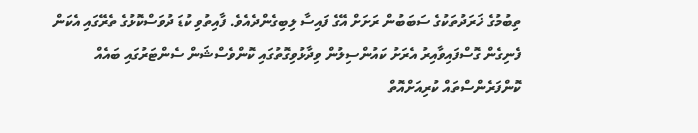ތިބުމުގެ ޚަރަދުތަކުގެ ސަބަބުން ރަށަށް އޭގެ ފައިސާ ލިބިގެންދެއެވެ. ފާއިތުވި ކުޑަ ދުވަސްކޮޅުގެ ތެރޭގައި އެކަން ފެނިގެން ގޮސްފައިވާއިރު އެރަށު ކައުންސިލުން ވިދާޅުވިގޮތުގައި ކޮންވެސްޝަން ސެންޓަރުގައި ބައެއް ކޮންފަރެންސްތައް ކުރިއަށްއޮތް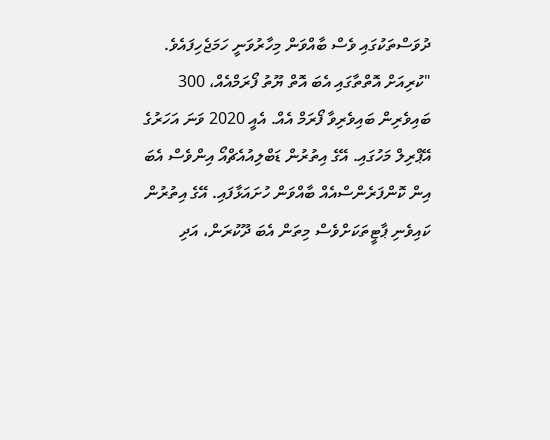ދުވަސްތަކުގައި ވެސް ބާއްވަން މިހާރުވަނީ ހަމަޖެހިފައެވެ.
"ކުރިއަށް އޮތްތާގައި އެބަ އޮތް ޔޫތު ފޯރަމްއެއް، 300 ބައިވެރިން ބައިވެރިވާ ފޯރަމް އެއް. އެއީ 2020 ވަނަ އަހަރުގެ އޭޕްރިލް މަހުގައި. އޭގެ އިތުރުން ޑަބްލިއުއެޗްއޯ އިންވެސް އެބަ އިން ކޮންފަރެންސްއެއް ބާއްވަން ހުށައަޅާފައި. އޭގެ އިތުރުން ކައިވެނި ޕާޓީތަކަށްވެސް މިތަން އެބަ ދޫކުރަން، އަދި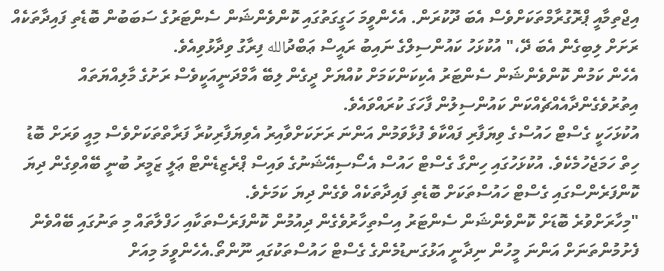އިޖްތިމާއީ ޕްރޮގުރާމްތަކަށްވެސް އެބަ ދޫކުރަން. އެހެންވީމަ ހަގީގަތުގައި ކޮންވެންޝަން ސެންޓަރުގެ ސަބަބުން ބޮޑެތި ފައިދާތަކެއް ރަށަށް ލިބިގެން އެބަ ދޭ،" އުކުޅަހު ކައުންސިލްގެ ނައިބު ރައީސް ޢަބްދުالله ފިރާގު ވިދާޅުވިއެވެ.
އެހެން ކަމުން ކޮންވެންޝަން ސެންޓަރު އެކިކަންކަމަށް ކުއްޔަށް ދީގެން ލިބޭ އާމްދަނީއަކީވެސް ރަށުގެ މާލިއްޔަތައް އިތުރުވެގެންދާއެއްޗެއްކަން ކައުންސިލުން ފާހަގަ ކުރައްވައެވެ.
އުކުޅަހަކީ ގެސްޓް ހައުސްގެ ވިޔަފާރި ފައްކާވެ ފުޅާވަމުން އަންނަ ރަށަކަށްވާއިރު އެވިޔަފާރިކުރާ ފަރާތްތަކަށްވެސް މިއީ ވަރަށް ބޮޑު ހިތް ހަމަޖެހުމެކެވެ. އުކުޅަހުގައި ހިންގާ ގެސްޓް ހައުސް އެސޯސިއޭޝަނުގެ ވައިސް ޕްރެޒިޑެންޓް ޢަލީ ޒަމީރު ބުނީ ބޭއްވިގެން ދިޔަ ކޮންފަރެންސްގައި ގެސްޓް ހައުސްތަކަށް ބޮޑެތި ފައިދާތަކެއް ވެގެން ދިޔަ ކަމަށެވެ.
"މިހާރަށްވުރެ ބޮޑަށް ކޮންވެންޝަން ސެންޓަރު އިސްތިހާރުވެގެން ދިއުމުން ކޮންފަރެސްތަކާއި ހަފްލާތައް މި ތަނުގައި ބޭއްވެން ފެށުމުންތަނަށް އަންނަ މީހުން ނިދާނީ އަޅުގަނޑުމެންގެ ގެސްޓް ހައުސްތަކުގައި ނޫންތޯ.އެހެންވީމަ މިއަށް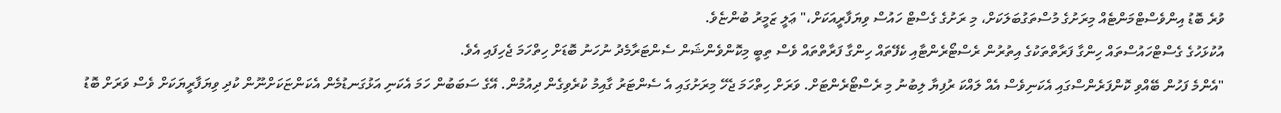ވުރެ ބޮޑު އިންވެސްޓްމަންޓެއް މިރަށުގެ މުސްތަގުބަލަކަށް، މި ރަށުގެ ގެސްޓް ހައުސް ވިޔަފާރީއަކަށް،" ޢަލީ ޒަމީރު ބުންޏެވެ.
އުކުޅަހުގެ ގެސްޓްހައުސްތައް ހިންގާ ފަރާތްތަކުގެ އިތުރުން ރެސްޓޯރެންޓާއި ކެފޭތައް ހިންގާ ފަރާތްތައް ވެސް ތިބީ މިކޮންވެންޝަން ސެންޓަރާމެދު ނުހަނު ބޮޑަށް ހިތްހަމަ ޖެހިފައި އެވެ.
"އެންމެ ފަހުން ބޭއްވި ކޮންފަރެންސްގައި އެކަނިވެސް އެއް ލައްކަ ރުފިޔާ ލިބުނު މި ރެސްޓޯރެންޓަށް. ވަރަށް ހިތްހަމަ ޖެހޭ މިރަށުގައި އެ ސެންޓަރު ގާއިމު ކުރެވިގެން ދިއުމުން. އޭގެ ސަބަބުން ހަމަ އެކަނި އަޅުގަނޑުމެން އެކަންޏަކަށްނޫން ކުދި ވިޔަފާރީޔަކަށް ވެސް ވަރަށް ބޮޑު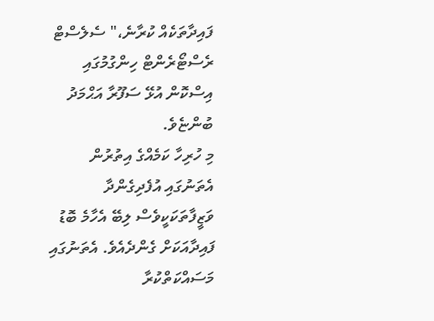ފައިދާތަކެއް ކުރާނެ،" ސެލެސްޓް ރެސްޓޯރެންޓް ހިންގުމުގައި އިސްކޮން އުޅޭ ސަފޫރާ އަޙްމަދު ބުންޏެވެ.
މި ހުރިހާ ކަމެއްގެ އިތުރުން އެތަނުގައި އުފެދިގެންދާ ވަޒީފާތަކަކީވެސް ލިބޭ އެހާމެ ބޮޑު ފައިދާއަކަށް ގެންދެއެވެ. އެތަނުގައި މަސައްކަތްކުރާ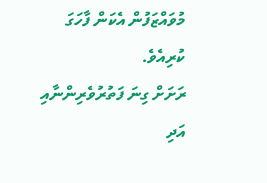މުވައްޒަފުން އެކަން ފާހަގަ ކުރިއެވެ.
ރަށަށް ގިނަ ފަތުރުވެރިންނާއި އަދި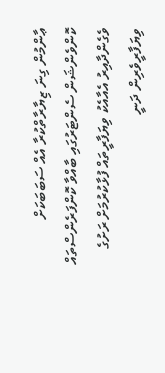ޢާންމުން ގިނަ ޒިޔާރާތްކުރާ އެއް ސަބަބަކަށް ކޮންވެންޝަން ސެންޓަރުގައި ބާއްވާ ކޮންފަރެންސްތައް ވެގެންދާއިރު އެއާއެކު ވިޔަފާރީތައް ފުޅާކުރުމަށް ރަށުގެ ވިޔަފާރީވެރިން ދަނީ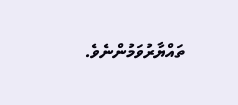ތައްޔާރުވަމުންނެވެ.